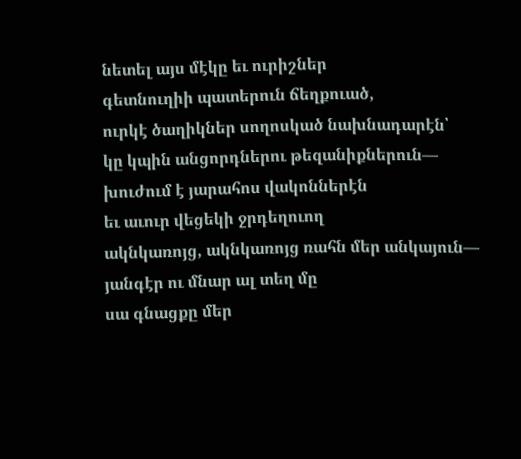նետել այս մէկը եւ ուրիշներ
գետնուղիի պատերուն ճեղքուած,
ուրկէ ծաղիկներ սողոսկած նախնադարէն՝
կը կպին անցորդներու թեզանիքներուն—
խուժում է յարահոս վակոններէն
եւ աւուր վեցեկի ջրդեղուող
ակնկառոյց, ակնկառոյց ռահն մեր անկայուն—
յանգէր ու մնար ալ տեղ մը
սա գնացքը մեր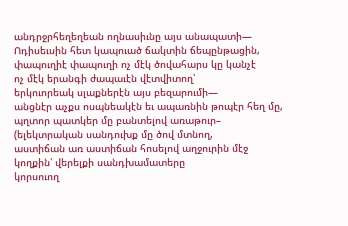անդրջրհեղեղեան ողնասիւնը այս անապատի—
Ոդիսեւսին հետ կապուած ճակտին ճեպընթացին,
փապուղիէ փապուղի ոչ մէկ ծովահարս կը կանչէ
ոչ մէկ երանգի ժապաւէն վէտվիտող՝
երկուորեակ սլաքներէն այս բեզարումի—
անցնէր աչքս ոսպնեակէն եւ ապառնին թոպէր հեղ մը,
պղտոր պատկեր մը բանտելով առաթուր–
(ելեկտրական սանդուխք մը ծով մտնող,
աստիճան առ աստիճան հոսելով աղջուրին մէջ
կողքին՝ վերելքի սանդխամատերը
կորսուող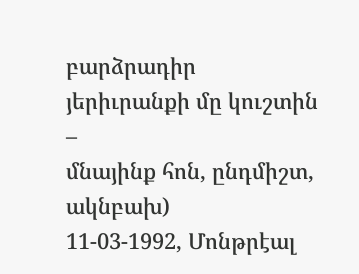բարձրադիր յերիւրանքի մը կուշտին –
մնայինք հոն, ընդմիշտ,
ակնբախ)
11-03-1992, Մոնթրէալ